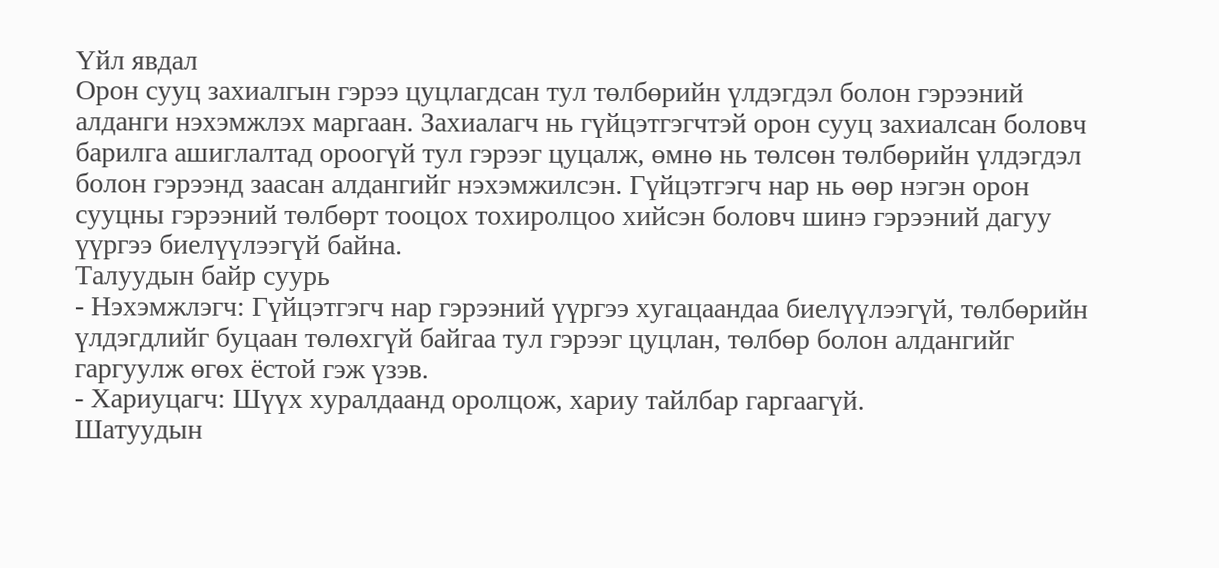Үйл явдал
Орон сууц захиалгын гэрээ цуцлагдсан тул төлбөрийн үлдэгдэл болон гэрээний алданги нэхэмжлэх маргаан. Захиалагч нь гүйцэтгэгчтэй орон сууц захиалсан боловч барилга ашиглалтад ороогүй тул гэрээг цуцалж, өмнө нь төлсөн төлбөрийн үлдэгдэл болон гэрээнд заасан алдангийг нэхэмжилсэн. Гүйцэтгэгч нар нь өөр нэгэн орон сууцны гэрээний төлбөрт тооцох тохиролцоо хийсэн боловч шинэ гэрээний дагуу үүргээ биелүүлээгүй байна.
Талуудын байр суурь
- Нэхэмжлэгч: Гүйцэтгэгч нар гэрээний үүргээ хугацаандаа биелүүлээгүй, төлбөрийн үлдэгдлийг буцаан төлөхгүй байгаа тул гэрээг цуцлан, төлбөр болон алдангийг гаргуулж өгөх ёстой гэж үзэв.
- Хариуцагч: Шүүх хуралдаанд оролцож, хариу тайлбар гаргаагүй.
Шатуудын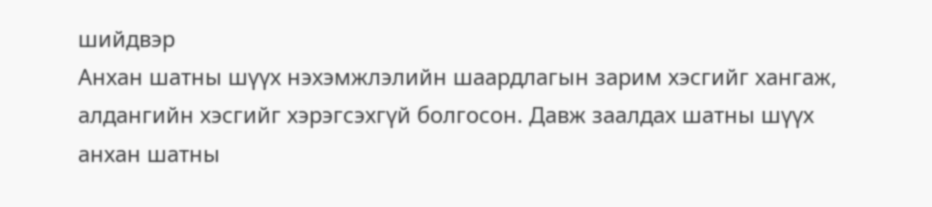шийдвэр
Анхан шатны шүүх нэхэмжлэлийн шаардлагын зарим хэсгийг хангаж, алдангийн хэсгийг хэрэгсэхгүй болгосон. Давж заалдах шатны шүүх анхан шатны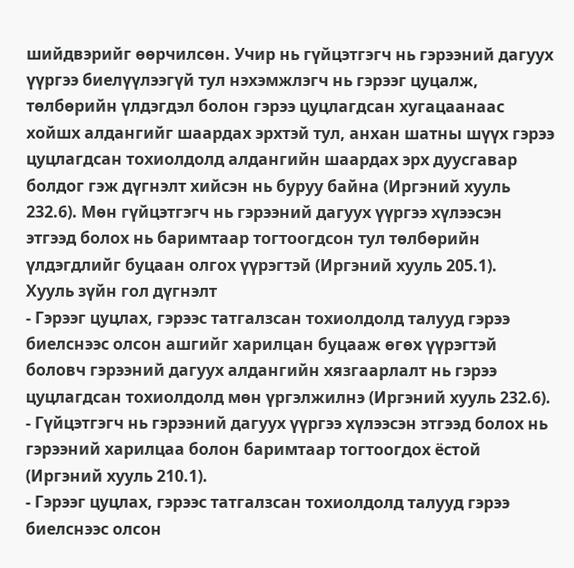шийдвэрийг өөрчилсөн. Учир нь гүйцэтгэгч нь гэрээний дагуух үүргээ биелүүлээгүй тул нэхэмжлэгч нь гэрээг цуцалж, төлбөрийн үлдэгдэл болон гэрээ цуцлагдсан хугацаанаас хойшх алдангийг шаардах эрхтэй тул, анхан шатны шүүх гэрээ цуцлагдсан тохиолдолд алдангийн шаардах эрх дуусгавар болдог гэж дүгнэлт хийсэн нь буруу байна (Иргэний хууль 232.6). Мөн гүйцэтгэгч нь гэрээний дагуух үүргээ хүлээсэн этгээд болох нь баримтаар тогтоогдсон тул төлбөрийн үлдэгдлийг буцаан олгох үүрэгтэй (Иргэний хууль 205.1).
Хууль зүйн гол дүгнэлт
- Гэрээг цуцлах, гэрээс татгалзсан тохиолдолд талууд гэрээ биелснээс олсон ашгийг харилцан буцааж өгөх үүрэгтэй боловч гэрээний дагуух алдангийн хязгаарлалт нь гэрээ цуцлагдсан тохиолдолд мөн үргэлжилнэ (Иргэний хууль 232.6).
- Гүйцэтгэгч нь гэрээний дагуух үүргээ хүлээсэн этгээд болох нь гэрээний харилцаа болон баримтаар тогтоогдох ёстой (Иргэний хууль 210.1).
- Гэрээг цуцлах, гэрээс татгалзсан тохиолдолд талууд гэрээ биелснээс олсон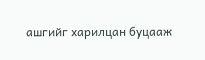ашгийг харилцан буцааж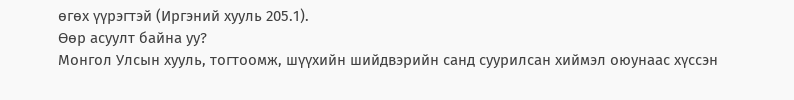өгөх үүрэгтэй (Иргэний хууль 205.1).
Өөр асуулт байна уу?
Монгол Улсын хууль, тогтоомж, шүүхийн шийдвэрийн санд суурилсан хиймэл оюунаас хүссэн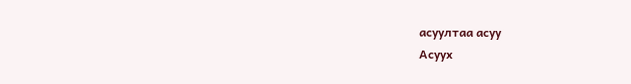асуултаа асуу
Асуух